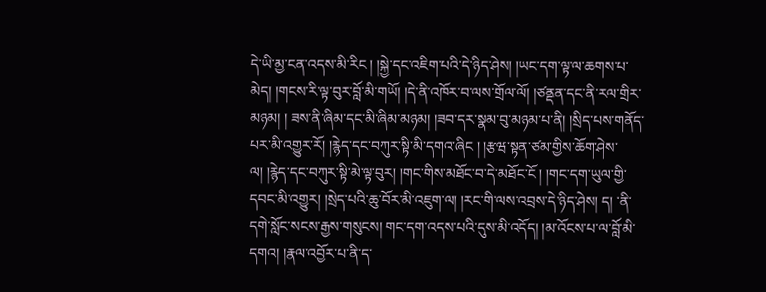དེ་ཡི་མྱ་ངན་འདས་མི་རིང ། །སྐྱེ་དང་འཇིག་པའི་དེ་ཉིད་ཤེས། །ཡང་དག་ལྟ་ལ་ཆགས་པ་མེད། །གངས་རི་ལྟ་བུར་བློ་མི་གཡོ། །དེ་ནི་འཁོར་བ་ལས་གྲོལ་ལོ། །ཙནྡན་དང་ནི་རལ་གྲིར་མཉམ། ། ཟས་ནི་ཞིམ་དང་མི་ཞིམ་མཉམ། །ཟབ་དར་སྣམ་བུ་མཉམ་པ་ནི། །སྲིད་པས་གནོད་པར་མི་འགྱུར་རོ། །རྙེད་དང་བཀུར་སྟི་མི་དགའ་ཞིང ། །རྩཝ་སྟན་ཙམ་གྱིས་ཆོག་ཤེས་ལ། །རྙེད་དང་བཀུར་སྟི་མེ་ལྟ་བུར། །གང་གིས་མཐོང་བ་དེ་མཐོང་ངོ ། །གང་དག་ཡུལ་གྱི་དབང་མི་འགྱུར། །སྲེད་པའི་ཆུ་བོར་མི་འཇུག་ལ། །རང་གི་ལས་འབྲས་དེ་ཉིད་ཤེས། ད། ་ནི་དགེ་སློང་སངས་རྒྱས་གསུངས། གང་དག་འདས་པའི་དུས་མི་འདོད། །མ་འོངས་པ་ལ་བློ་མི་དགའ། །རྣལ་འབྱོར་པ་ནི་ད་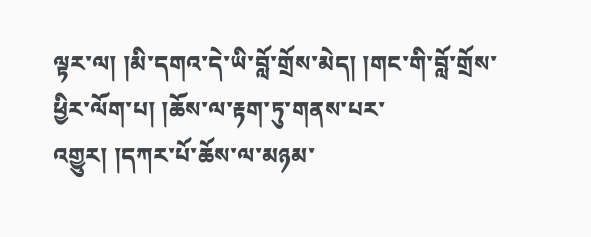ལྟར་ལ། །མི་དགའ་དེ་ཡི་བློ་གྲོས་མེད། །གང་གི་བློ་གྲོས་ཕྱིར་ལོག་པ། །ཆོས་ལ་རྟག་ཏུ་གནས་པར་འགྱུར། །དཀར་པོ་ཆོས་ལ་མཉམ་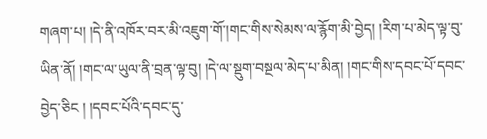གཞག་པ། །དེ་ནི་འཁོར་བར་མི་འཇུག་གོ་།གང་གིས་སེམས་ལ་རྙོག་མི་བྱེད། །རིག་པ་མེད་ལྟ་བུ་ཡིན་ནོ། །གང་ལ་ཡུལ་ནི་བྲན་ལྟ་བུ། །དེ་ལ་སྡུག་བསྔལ་མེད་པ་མིན། །གང་གིས་དབང་པོ་དབང་བྱེད་ཅིང ། །དབང་པོའི་དབང་དུ་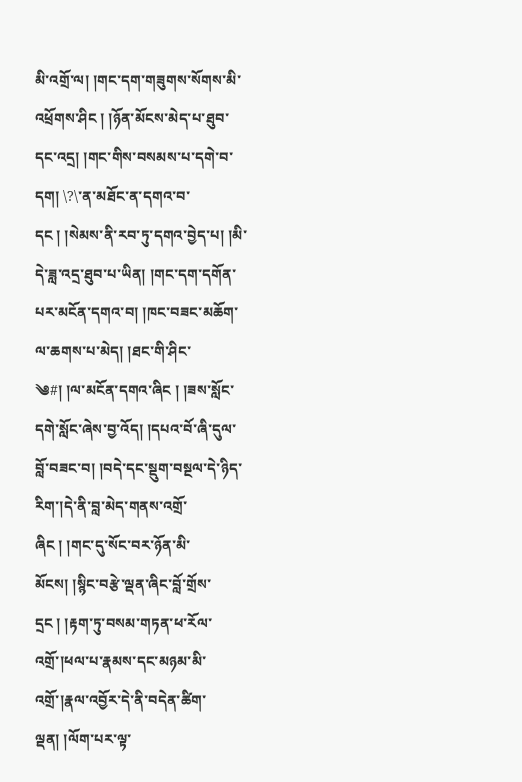མི་འགྲོ་ལ། །གང་དག་གཟུགས་སོགས་མི་འཕྲོགས་ཤིང ། །ཉོན་མོངས་མེད་པ་ཐུབ་དང་འདྲ། །གང་གིས་བསམས་པ་དགེ་བ་དག། \?\་ན་མཐོང་ན་དགའ་བ་དང ། །སེམས་ནི་རབ་ཏུ་དགའ་བྱེད་པ། །མི་དེ་ཟླ་འདྲ་ཐུབ་པ་ཡིན། །གང་དག་དགོན་པར་མངོན་དགའ་བ། །ཁང་བཟང་མཆོག་ལ་ཆགས་པ་མེད། །ཐང་གི་ཤིང་
༄#། །ལ་མངོན་དགའ་ཞིང ། །ཟས་སློང་དགེ་སློང་ཞེས་བྱ་འོད། །དཔའ་བོ་ཞི་དུལ་བློ་བཟང་བ། །བདེ་དང་སྡུག་བསྔལ་དེ་ཉིད་རིག་།དེ་ནི་བླ་མེད་གནས་འགྲོ་ཞིང ། །གང་དུ་སོང་བར་ཉོན་མི་མོངས། །སྙིང་བརྩེ་ལྡན་ཞིང་བློ་གྲོས་དྲང ། །རྟག་ཏུ་བསམ་གཏན་ཕ་རོལ་འགྲོ་།ཕལ་པ་རྣམས་དང་མཉམ་མི་འགྲོ་།རྣལ་འབྱོར་དེ་ནི་བདེན་ཚིག་ལྡན། །ལོག་པར་ལྟ་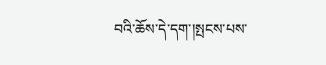བའི་ཆོས་དེ་དག་།སྤངས་པས་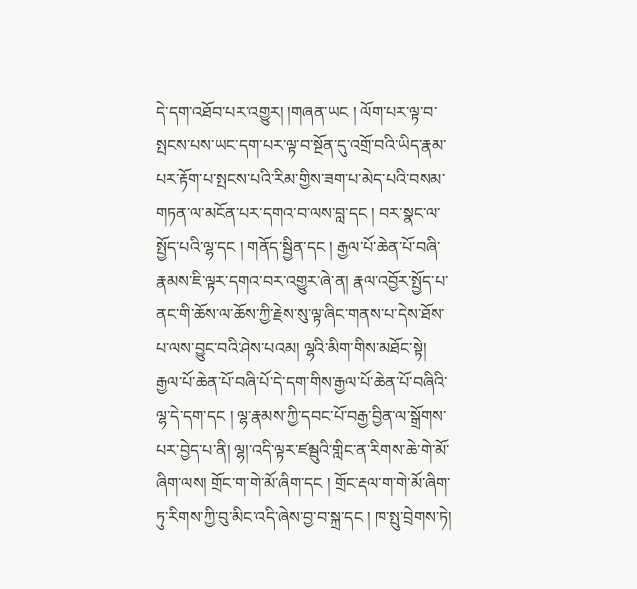དེ་དག་འཐོབ་པར་འགྱུར། །གཞན་ཡང ། ལོག་པར་ལྟ་བ་སྤངས་པས་ཡང་དག་པར་ལྟ་བ་སྔོན་དུ་འགྲོ་བའི་ཡིད་རྣམ་པར་རྟོག་པ་སྤངས་པའི་རིམ་གྱིས་ཟག་པ་མེད་པའི་བསམ་གཏན་ལ་མངོན་པར་དགའ་བ་ལས་བླ་དང ། བར་སྣང་ལ་སྤྱོད་པའི་ལྷ་དང ། གནོད་སྦྱིན་དང ། རྒྱལ་པོ་ཆེན་པོ་བཞི་རྣམས་ཇི་ལྟར་དགའ་བར་འགྱུར་ཞེ་ན། རྣལ་འབྱོར་སྤྱོད་པ་ནང་གི་ཆོས་ལ་ཆོས་ཀྱི་རྗེས་སུ་ལྟ་ཞིང་གནས་པ་དེས་ཐོས་པ་ལས་བྱུང་བའི་ཤེས་པའམ། ལྷའི་མིག་གིས་མཐོང་སྟེ། རྒྱལ་པོ་ཆེན་པོ་བཞི་པོ་དེ་དག་གིས་རྒྱལ་པོ་ཆེན་པོ་བཞིའི་ལྷ་དེ་དག་དང ། ལྷ་རྣམས་ཀྱི་དབང་པོ་བརྒྱ་བྱིན་ལ་སྒྲོགས་པར་བྱེད་པ་ནི། ལྷ།་འདི་ལྟར་ཛམྦུའི་གླིང་ན་རིགས་ཆེ་གེ་མོ་ཞིག་ལས། གྲོང་ག་གེ་མོ་ཞིག་དང ། གྲོང་རྡལ་ག་གེ་མོ་ཞིག་ཏུ་རིགས་ཀྱི་བུ་མིང་འདི་ཞེས་བྱ་བ་སྐྲ་དང ། ཁ་སྤུ་བྲེགས་ཏེ།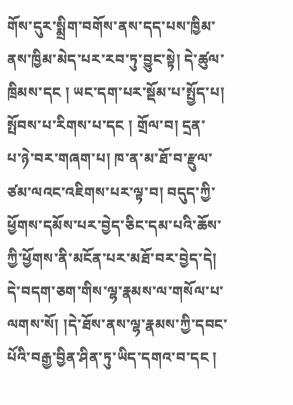གོས་དུར་སྨྲིག་བགོས་ནས་དད་པས་ཁྱིམ་ནས་ཁྱིམ་མེད་པར་རབ་ཏུ་བྱུང་སྟེ། དེ་ཚུལ་ཁྲིམས་དང ། ཡང་དག་པར་སྡོམ་པ་སྤྱོད་པ། སྤོབས་པ་རིགས་པ་དང ། གྲོལ་བ། དྲན་
པ་ཉེ་བར་གཞག་པ། ཁ་ན་མ་ཐོ་བ་རྫུལ་ཙམ་ལའང་འཇིགས་པར་ལྟ་བ། བདུད་ཀྱི་ཕྱོགས་དམོས་པར་བྱེད་ཅིང་དམ་པའི་ཆོས་ཀྱི་ཕྱོགས་ནི་མངོན་པར་མཐོ་བར་བྱེད་དེ། དེ་བདག་ཅག་གིས་ལྷ་རྣམས་ལ་གསོལ་པ་ལགས་སོ། །དེ་ཐོས་ནས་ལྷ་རྣམས་ཀྱི་དབང་པོའི་བརྒྱ་བྱིན་ཤིན་ཏུ་ཡིད་དགའ་བ་དང །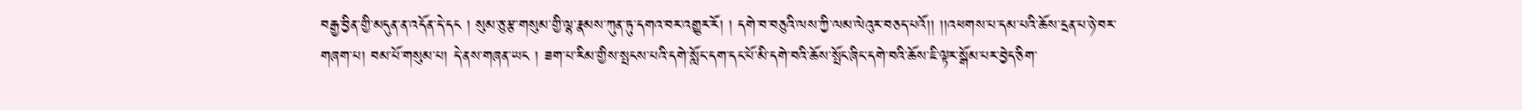བརྒྱ་བྱིན་གྱི་མདུན་ན་འདོན་དེ་དང ། སུམ་ཅུ་རྩ་གསུམ་གྱི་ལྷ་རྣམས་ཀུན་ཏུ་དགའ་བར་འགྱུར་རོ། ། དགེ་བ་བཅུའི་ལས་ཀྱི་ལམ་ལེའུར་བཅད་པའོ།། །།འཕགས་པ་དམ་པའི་ཆོས་དྲན་པ་ཉེ་བར་གཞག་པ། བམ་པོ་གསུམ་པ། དེ་ནས་གཞན་ཡང ། ཟག་པ་རིམ་གྱིས་སྤངས་པའི་དགེ་སློང་དག་དང་པོ་མི་དགེ་བའི་ཆོས་སྤོང་ཞིང་དགེ་བའི་ཆོས་ཇི་ལྟར་སྒོམ་པར་བྱེད་ཅིག་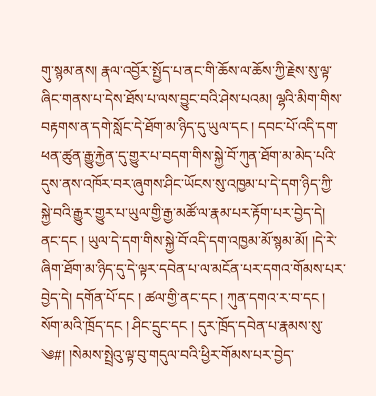གུ་སྙམ་ནས། རྣལ་འབྱོར་སྤྱོད་པ་ནང་གི་ཆོས་ལ་ཆོས་ཀྱི་རྗེས་སུ་ལྟ་ཞིང་གནས་པ་དེས་ཐོས་པ་ལས་བྱུང་བའི་ཤེས་པའམ། ལྷའི་མིག་གིས་བརྟགས་ན་དགེ་སློང་དེ་ཐོག་མ་ཉིད་དུ་ཡུལ་དང ། དབང་པོ་འདི་དག་ཕན་ཚུན་རྒྱུ་རྐྱེན་དུ་གྱུར་པ་བདག་གིས་སྐྱེ་བོ་ཀུན་ཐོག་མ་མེད་པའི་དུས་ནས་འཁོར་བར་ཞུགས་ཤིང་ཡོངས་སུ་འཁྱམ་པ་དེ་དག་ཉིད་ཀྱི་སྐྱེ་བའི་རྒྱུར་གྱུར་པ་ཡུལ་གྱི་རྒྱ་མཚོ་ལ་རྣམ་པར་རྟོག་པར་བྱེད་དེ། ནང་དང ། ཡུལ་དེ་དག་གིས་སྐྱེ་བོ་འདི་དག་འཁྱམ་མོ་སྙམ་མོ། །དེ་རེ་ཞིག་ཐོག་མ་ཉིད་དུ་དེ་ལྟར་དབེན་པ་ལ་མངོན་པར་དགའ་གོམས་པར་བྱེད་དེ། དགོན་པོ་དང ། ཚལ་གྱི་ནང་དང ། ཀུན་དགའ་ར་བ་དང ། སོག་མའི་ཁྲོད་དང ། ཤིང་དྲུང་དང ། དུར་ཁྲོད་དབེན་པ་རྣམས་སུ་
༄#། །སེམས་སྤྲེའུ་ལྟ་བུ་གདུལ་བའི་ཕྱིར་གོམས་པར་བྱེད་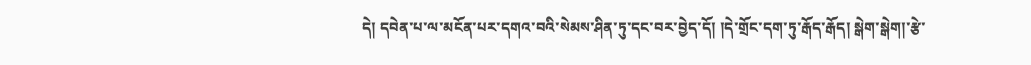དེ། དབེན་པ་ལ་མངོན་པར་དགའ་བའི་སེམས་ཤིན་ཏུ་དང་བར་བྱེད་དོ། །དེ་གྲོང་དག་ཏུ་རྒོད་རྒོད། སྒེག་སྒེག།་རྩེ་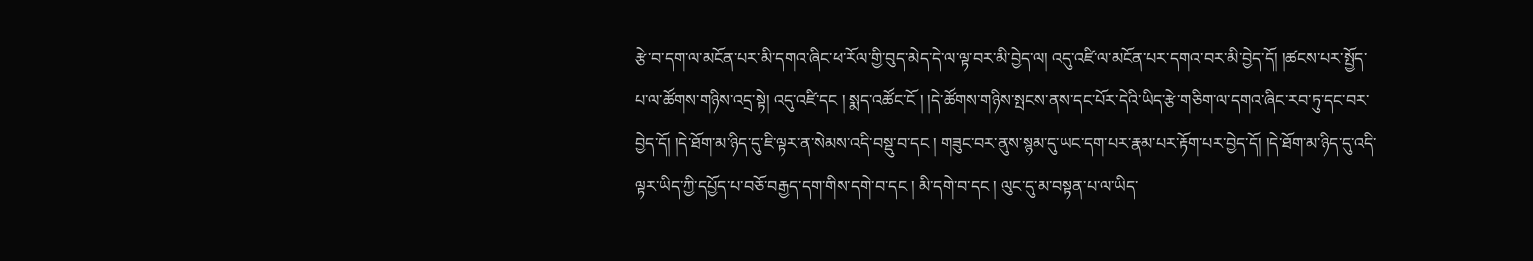རྩེ་བ་དག་ལ་མངོན་པར་མི་དགའ་ཞིང་ཕ་རོལ་གྱི་བུད་མེད་དེ་ལ་ལྟ་བར་མི་བྱེད་ལ། འདུ་འཛི་ལ་མངོན་པར་དགའ་བར་མི་བྱེད་དོ། །ཚངས་པར་སྤྱོད་པ་ལ་ཚོགས་གཉིས་འདྲ་སྟེ། འདུ་འཛི་དང ། སྨད་འཚོང་ངོ ། །དེ་ཚོགས་གཉིས་སྤངས་ནས་དང་པོར་དེའི་ཡིད་རྩེ་གཅིག་ལ་དགའ་ཞིང་རབ་ཏུ་དང་བར་བྱེད་དོ། །དེ་ཐོག་མ་ཉིད་དུ་ཇི་ལྟར་ན་སེམས་འདི་བསྡུ་བ་དང ། གཟུང་བར་ནུས་སྙམ་དུ་ཡང་དག་པར་རྣམ་པར་རྟོག་པར་བྱེད་དོ། །དེ་ཐོག་མ་ཉིད་དུ་འདི་ལྟར་ཡིད་ཀྱི་དཔྱོད་པ་བཅོ་བརྒྱད་དག་གིས་དགེ་བ་དང ། མི་དགེ་བ་དང ། ལུང་དུ་མ་བསྟན་པ་ལ་ཡིད་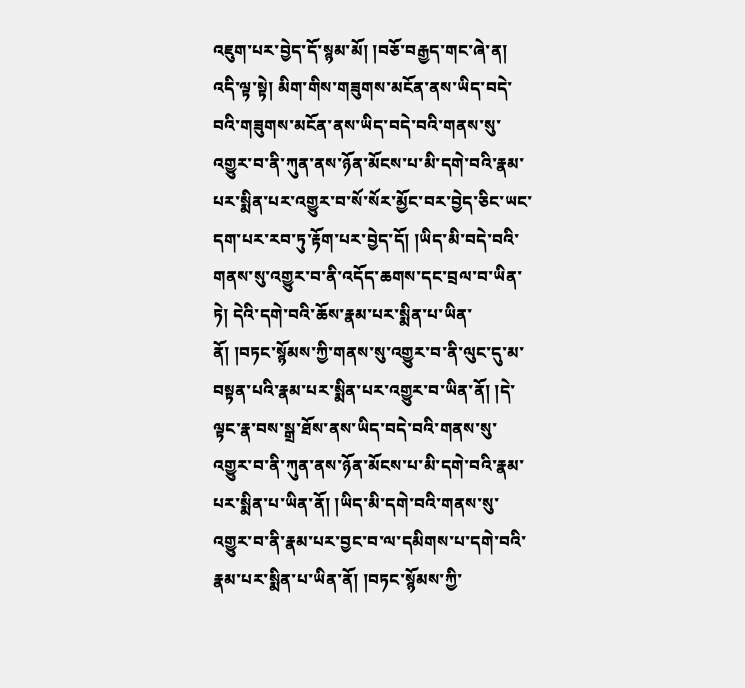འཇུག་པར་བྱེད་དོ་སྙམ་མོ། །བཅོ་བརྒྱད་གང་ཞེ་ན། འདི་ལྟ་སྟེ། མིག་གིས་གཟུགས་མངོན་ནས་ཡིད་བདེ་བའི་གཟུགས་མངོན་ནས་ཡིད་བདེ་བའི་གནས་སུ་འགྱུར་བ་ནི་ཀུན་ནས་ཉོན་མོངས་པ་མི་དགེ་བའི་རྣམ་པར་སྨིན་པར་འགྱུར་བ་སོ་སོར་མྱོང་བར་བྱེད་ཅིང་ཡང་དག་པར་རབ་ཏུ་རྟོག་པར་བྱེད་དོ། །ཡིད་མི་བདེ་བའི་གནས་སུ་འགྱུར་བ་ནི་འདོད་ཆགས་དང་བྲལ་བ་ཡིན་ཏེ། དེའི་དགེ་བའི་ཆོས་རྣམ་པར་སྨིན་པ་ཡིན་ནོ། །བཏང་སྙོམས་ཀྱི་གནས་སུ་འགྱུར་བ་ནི་ལུང་དུ་མ་བསྟན་པའི་རྣམ་པར་སྨིན་པར་འགྱུར་བ་ཡིན་ནོ། །དེ་
ལྟང་རྣ་བས་སྒྲ་ཐོས་ནས་ཡིད་བདེ་བའི་གནས་སུ་འགྱུར་བ་ནི་ཀུན་ནས་ཉོན་མོངས་པ་མི་དགེ་བའི་རྣམ་པར་སྨིན་པ་ཡིན་ནོ། །ཡིད་མི་དགེ་བའི་གནས་སུ་འགྱུར་བ་ནི་རྣམ་པར་བྱང་བ་ལ་དམིགས་པ་དགེ་བའི་རྣམ་པར་སྨིན་པ་ཡིན་ནོ། །བཏང་སྙོམས་ཀྱི་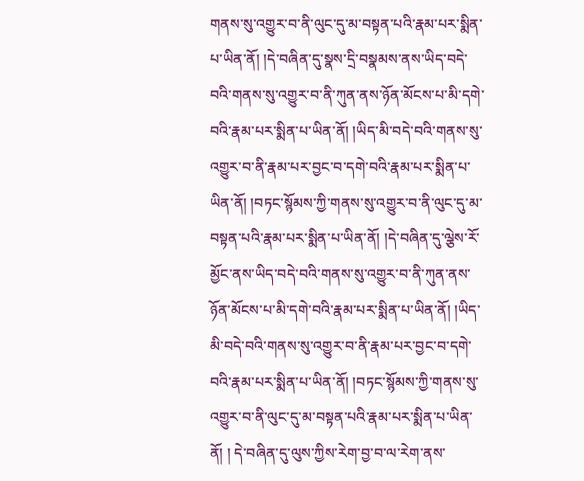གནས་སུ་འགྱུར་བ་ནི་ལུང་དུ་མ་བསྟན་པའི་རྣམ་པར་སྨིན་པ་ཡིན་ནོ། །དེ་བཞིན་དུ་སྣས་དྲི་བསྣམས་ནས་ཡིད་བདེ་བའི་གནས་སུ་འགྱུར་བ་ནི་ཀུན་ནས་ཉོན་མོངས་པ་མི་དགེ་བའི་རྣམ་པར་སྨིན་པ་ཡིན་ནོ། །ཡིད་མི་བདེ་བའི་གནས་སུ་འགྱུར་བ་ནི་རྣམ་པར་བྱང་བ་དགེ་བའི་རྣམ་པར་སྨིན་པ་ཡིན་ནོ། །བཏང་སྙོམས་ཀྱི་གནས་སུ་འགྱུར་བ་ནི་ལུང་དུ་མ་བསྟན་པའི་རྣམ་པར་སྨིན་པ་ཡིན་ནོ། །དེ་བཞིན་དུ་ལྕེས་རོ་མྱོང་ནས་ཡིད་བདེ་བའི་གནས་སུ་འགྱུར་བ་ནི་ཀུན་ནས་ཉོན་མོངས་པ་མི་དགེ་བའི་རྣམ་པར་སྨིན་པ་ཡིན་ནོ། །ཡིད་མི་བདེ་བའི་གནས་སུ་འགྱུར་བ་ནི་རྣམ་པར་བྱང་བ་དགེ་བའི་རྣམ་པར་སྨིན་པ་ཡིན་ནོ། །བཏང་སྙོམས་ཀྱི་གནས་སུ་འགྱུར་བ་ནི་ལུང་དུ་མ་བསྟན་པའི་རྣམ་པར་སྨིན་པ་ཡིན་ནོ། ། དེ་བཞིན་དུ་ལུས་ཀྱིས་རེག་བྱ་བ་ལ་རེག་ནས་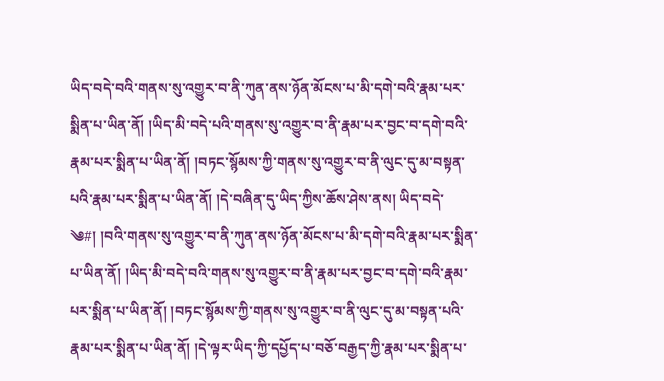ཡིད་བདེ་བའི་གནས་སུ་འགྱུར་བ་ནི་ཀུན་ནས་ཉོན་མོངས་པ་མི་དགེ་བའི་རྣམ་པར་སྨིན་པ་ཡིན་ནོ། །ཡིད་མི་བདེ་པའི་གནས་སུ་འགྱུར་བ་ནི་རྣམ་པར་བྱང་བ་དགེ་བའི་རྣམ་པར་སྨིན་པ་ཡིན་ནོ། །བཏང་སྙོམས་ཀྱི་གནས་སུ་འགྱུར་བ་ནི་ལུང་དུ་མ་བསྟན་པའི་རྣམ་པར་སྨིན་པ་ཡིན་ནོ། །དེ་བཞིན་དུ་ཡིད་ཀྱིས་ཆོས་ཤེས་ནས། ཡིད་བདེ་
༄#། །བའི་གནས་སུ་འགྱུར་བ་ནི་ཀུན་ནས་ཉོན་མོངས་པ་མི་དགེ་བའི་རྣམ་པར་སྨིན་པ་ཡིན་ནོ། །ཡིད་མི་བདེ་བའི་གནས་སུ་འགྱུར་བ་ནི་རྣམ་པར་བྱང་བ་དགེ་བའི་རྣམ་པར་སྨིན་པ་ཡིན་ནོ། །བཏང་སྙོམས་ཀྱི་གནས་སུ་འགྱུར་བ་ནི་ལུང་དུ་མ་བསྟན་པའི་རྣམ་པར་སྨིན་པ་ཡིན་ནོ། །དེ་ལྟར་ཡིད་ཀྱི་དཔྱོད་པ་བཅོ་བརྒྱད་ཀྱི་རྣམ་པར་སྨིན་པ་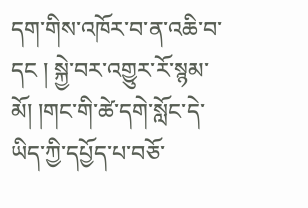དག་གིས་འཁོར་བ་ན་འཆི་བ་དང ། སྐྱེ་བར་འགྱུར་རོ་སྙམ་མོ། །གང་གི་ཚེ་དགེ་སློང་དེ་ཡིད་ཀྱི་དཔྱོད་པ་བཅོ་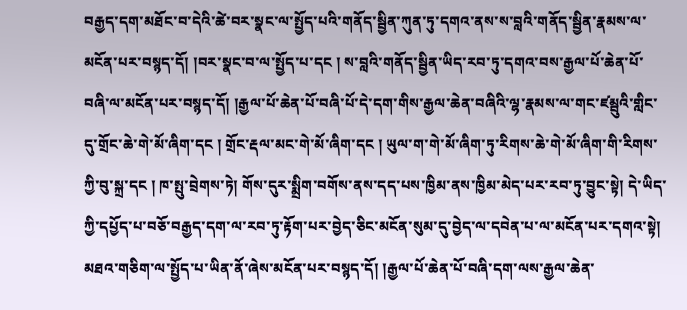བརྒྱད་དག་མཐོང་བ་དེའི་ཚེ་བར་སྣང་ལ་སྤྱོད་པའི་གནོད་སྦྱིན་ཀུན་ཏུ་དགའ་ནས་ས་བླའི་གནོད་སྦྱིན་རྣམས་ལ་མངོན་པར་བསྙད་དོ། །བར་སྣང་བ་ལ་སྤྱོད་པ་དང ། ས་བླའི་གནོད་སྦྱིན་ཡིད་རབ་ཏུ་དགའ་བས་རྒྱལ་པོ་ཆེན་པོ་བཞི་ལ་མངོན་པར་བསྙད་དོ། །རྒྱལ་པོ་ཆེན་པོ་བཞི་པོ་དེ་དག་གིས་རྒྱལ་ཆེན་བཞིའི་ལྷ་རྣམས་ལ་གང་ཛམྦུའི་གླིང་དུ་གྲོང་ཆེ་གེ་མོ་ཞིག་དང ། གྲོང་རྡལ་མང་གེ་མོ་ཞིག་དང ། ཡུལ་ག་གེ་མོ་ཞིག་ཏུ་རིགས་ཆེ་གེ་མོ་ཞིག་གི་རིགས་ཀྱི་བུ་སྐྲ་དང ། ཁ་སྤུ་བྲེགས་ཏེ། གོས་དུར་སྨྲིག་བགོས་ནས་དད་པས་ཁྱིམ་ནས་ཁྱིམ་མེད་པར་རབ་ཏུ་བྱུང་སྟེ། དེ་ཡིད་ཀྱི་དཔྱོད་པ་བཅོ་བརྒྱད་དག་ལ་རབ་ཏུ་རྟོག་པར་བྱེད་ཅིང་མངོན་སུམ་དུ་བྱེད་ལ་དབེན་པ་ལ་མངོན་པར་དགའ་སྟེ། མཐའ་གཅིག་ལ་སྤྱོད་པ་ཡིན་ནོ་ཞེས་མངོན་པར་བསྙད་དོ། །རྒྱལ་པོ་ཆེན་པོ་བཞི་དག་ལས་རྒྱལ་ཆེན་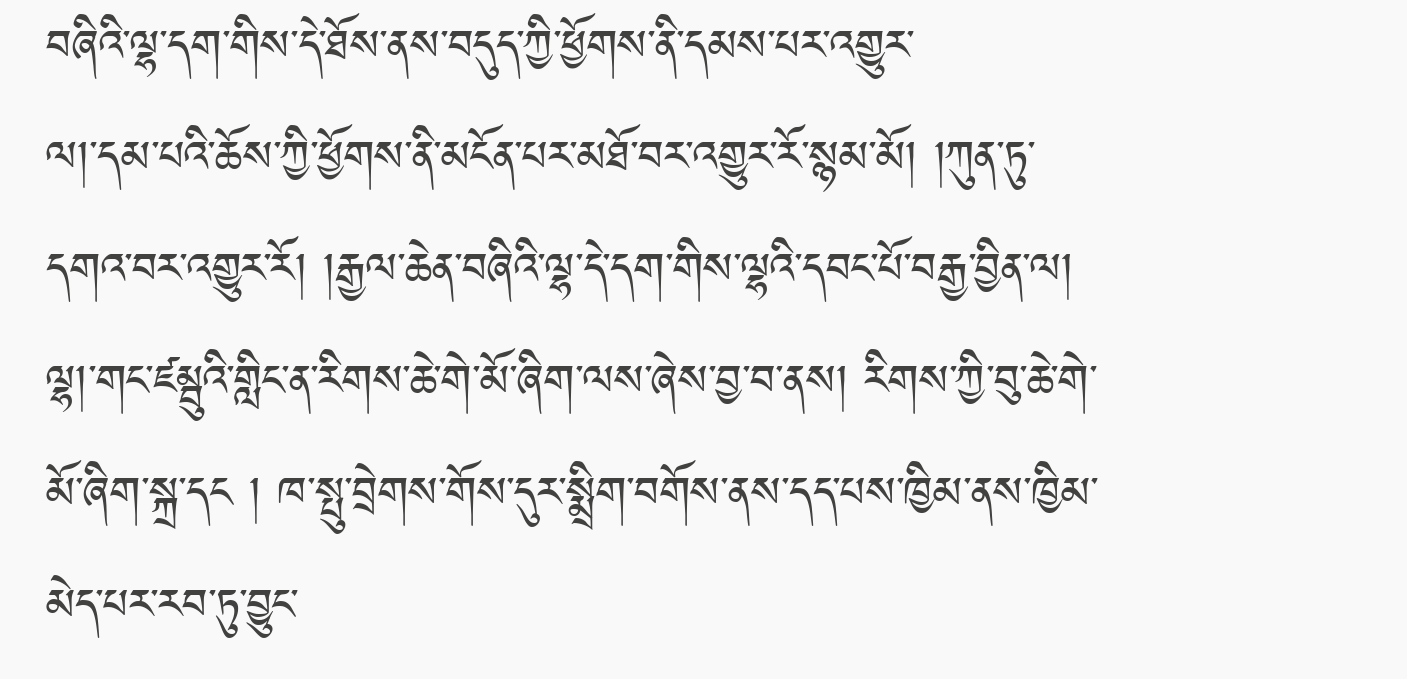བཞིའི་ལྷ་དག་གིས་དེ་ཐོས་ནས་བདུད་ཀྱི་ཕྱོགས་ནི་དམས་པར་འགྱུར་
ལ།་དམ་པའི་ཆོས་ཀྱི་ཕྱོགས་ནི་མངོན་པར་མཐོ་བར་འགྱུར་རོ་སྙམ་མོ། །ཀུན་ཏུ་དགའ་བར་འགྱུར་རོ། །རྒྱལ་ཆེན་བཞིའི་ལྷ་དེ་དག་གིས་ལྷའི་དབང་པོ་བརྒྱ་བྱིན་ལ། ལྷ།་གང་ཛམྦུའི་གླིང་ན་རིགས་ཆེ་གེ་མོ་ཞིག་ལས་ཞེས་བྱ་བ་ནས། རིགས་ཀྱི་བུ་ཆེ་གེ་མོ་ཞིག་སྐྲ་དང ། ཁ་སྤུ་བྲེགས་གོས་དུར་སྨྲིག་བགོས་ནས་དད་པས་ཁྱིམ་ནས་ཁྱིམ་མེད་པར་རབ་ཏུ་བྱུང་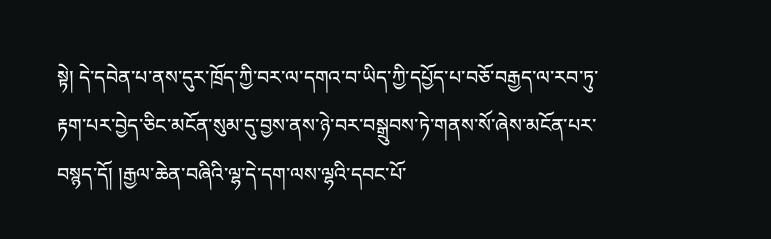སྟེ། དེ་དབེན་པ་ནས་དུར་ཁྲོད་ཀྱི་བར་ལ་དགའ་བ་ཡིད་ཀྱི་དཔྱོད་པ་བཅོ་བརྒྱད་ལ་རབ་ཏུ་རྟག་པར་བྱེད་ཅིང་མངོན་སུམ་དུ་བྱས་ནས་ཉེ་བར་བསྒྲུབས་ཏེ་གནས་སོ་ཞེས་མངོན་པར་བསྙད་དོ། །རྒྱལ་ཆེན་བཞིའི་ལྷ་དེ་དག་ལས་ལྷའི་དབང་པོ་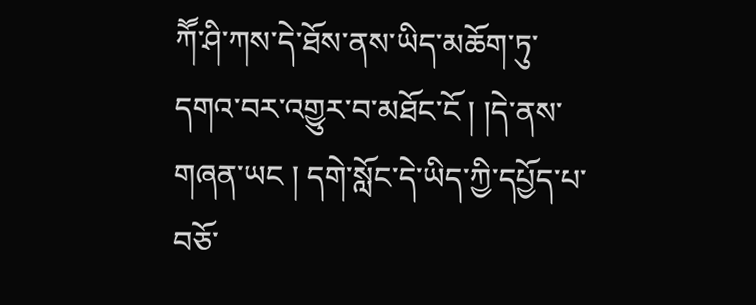ཀཽ་ཤི་ཀས་དེ་ཐོས་ནས་ཡིད་མཆོག་ཏུ་དགའ་བར་འགྱུར་བ་མཐོང་ངོ ། །དེ་ནས་གཞན་ཡང ། དགེ་སློང་དེ་ཡིད་ཀྱི་དཔྱོད་པ་བཅོ་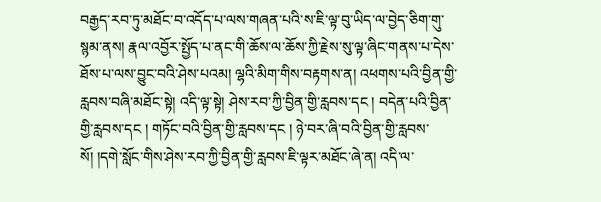བརྒྱད་རབ་ཏུ་མཐོང་བ་འདོད་པ་ལས་གཞན་པའི་ས་ཇི་ལྟ་བུ་ཡིད་ལ་བྱེད་ཅིག་གུ་སྙམ་ནས། རྣལ་འབྱོར་སྤྱོད་པ་ནང་གི་ཆོས་ལ་ཆོས་ཀྱི་རྗེས་སུ་ལྟ་ཞིང་གནས་པ་དེས་ཐོས་པ་ལས་བྱུང་བའི་ཤེས་པའམ། ལྷའི་མིག་གིས་བརྟགས་ན། འཕགས་པའི་བྱིན་གྱི་རླབས་བཞི་མཐོང་སྟེ། འདི་ལྟ་སྟེ། ཤེས་རབ་ཀྱི་བྱིན་གྱི་རླབས་དང ། བདེན་པའི་བྱིན་གྱི་རླབས་དང ། གཏོང་བའི་བྱིན་གྱི་རླབས་དང ། ཉེ་བར་ཞི་བའི་བྱིན་གྱི་རླབས་སོ། །དགེ་སློང་གིས་ཤེས་རབ་ཀྱི་བྱིན་གྱི་རླབས་ཇི་ལྟར་མཐོང་ཞེ་ན། འདི་ལ་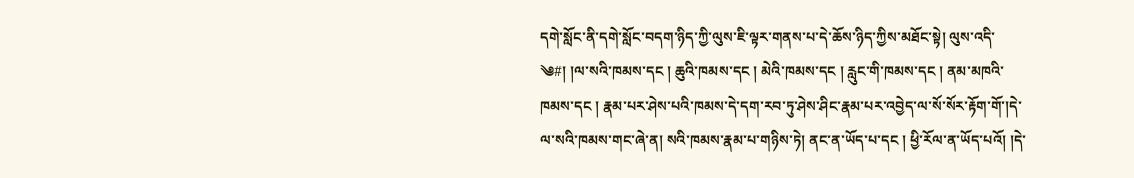དགེ་སློང་ནི་དགེ་སློང་བདག་ཉིད་ཀྱི་ལུས་ཇི་ལྟར་གནས་པ་དེ་ཆོས་ཉིད་ཀྱིས་མཐོང་སྟེ། ལུས་འདི་
༄#། །ལ་སའི་ཁམས་དང ། ཆུའི་ཁམས་དང ། མེའི་ཁམས་དང ། རླུང་གི་ཁམས་དང ། ནམ་མཁའི་ཁམས་དང ། རྣམ་པར་ཤེས་པའི་ཁམས་དེ་དག་རབ་ཏུ་ཤེས་ཤིང་རྣམ་པར་འབྱེད་ལ་སོ་སོར་རྟོག་གོ་།དེ་ལ་སའི་ཁམས་གང་ཞེ་ན། སའི་ཁམས་རྣམ་པ་གཉིས་ཏེ། ནང་ན་ཡོད་པ་དང ། ཕྱི་རོལ་ན་ཡོད་པའོ། །དེ་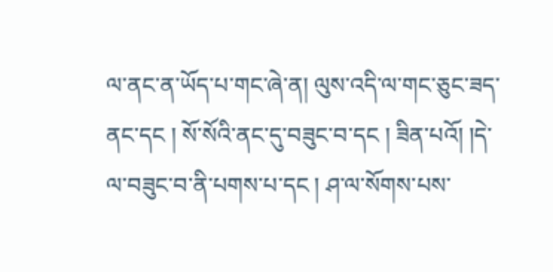ལ་ནང་ན་ཡོད་པ་གང་ཞེ་ན། ལུས་འདི་ལ་གང་ཅུང་ཟད་ནང་དང ། སོ་སོའི་ནང་དུ་བཟུང་བ་དང ། ཟིན་པའོ། །དེ་ལ་བཟུང་བ་ནི་པགས་པ་དང ། ཤ་ལ་སོགས་པས་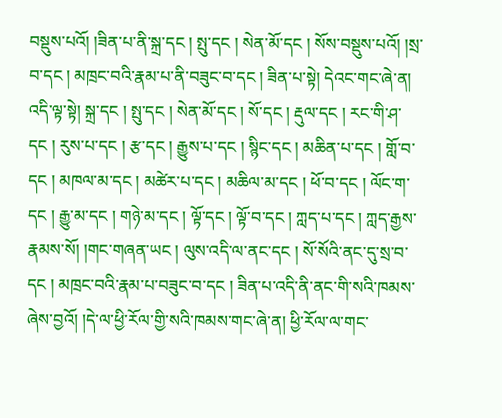བསྡུས་པའོ། །ཟིན་པ་ནི་སྐྲ་དང ། སྤུ་དང ། སེན་མོ་དང ། སོས་བསྡུས་པའོ། །སྲ་བ་དང ། མཁྲང་བའི་རྣམ་པ་ནི་བཟུང་བ་དང ། ཟིན་པ་སྟེ། དེའང་གང་ཞེ་ན། འདི་ལྟ་སྟེ། སྐྲ་དང ། སྤུ་དང ། སེན་མོ་དང ། སོ་དང ། རྡུལ་དང ། རང་གི་ཤ་དང ། རུས་པ་དང ། རྩ་དང ། རྒྱུས་པ་དང ། སྙིང་དང ། མཆིན་པ་དང ། གློ་བ་དང ། མཁལ་མ་དང ། མཚེར་པ་དང ། མཆིལ་མ་དང ། ཕོ་བ་དང ། ལོང་ག་དང ། རྒྱུ་མ་དང ། གཉེ་མ་དང ། ལྟོ་དང ། ལྟོ་བ་དང ། ཀླད་པ་དང ། ཀླད་རྒྱས་རྣམས་སོ། །གང་གཞན་ཡང ། ལུས་འདི་ལ་ནང་དང ། སོ་སོའི་ནང་དུ་སྲ་བ་དང ། མཁྲང་བའི་རྣམ་པ་བཟུང་བ་དང ། ཟིན་པ་འདི་ནི་ནང་གི་སའི་ཁམས་ཞེས་བྱའོ། །དེ་ལ་ཕྱི་རོལ་གྱི་སའི་ཁམས་གང་ཞེ་ན། ཕྱི་རོལ་ལ་གང་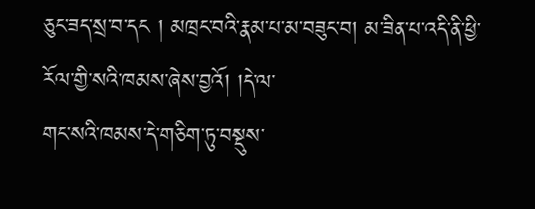ཅུང་ཟད་སྲ་བ་དང ། མཁྲང་བའི་རྣམ་པ་མ་བཟུང་བ། མ་ཟིན་པ་འདི་ནི་ཕྱི་རོལ་གྱི་སའི་ཁམས་ཞེས་བྱའོ། །དེ་ལ་
གང་སའི་ཁམས་དེ་གཅིག་ཏུ་བསྡུས་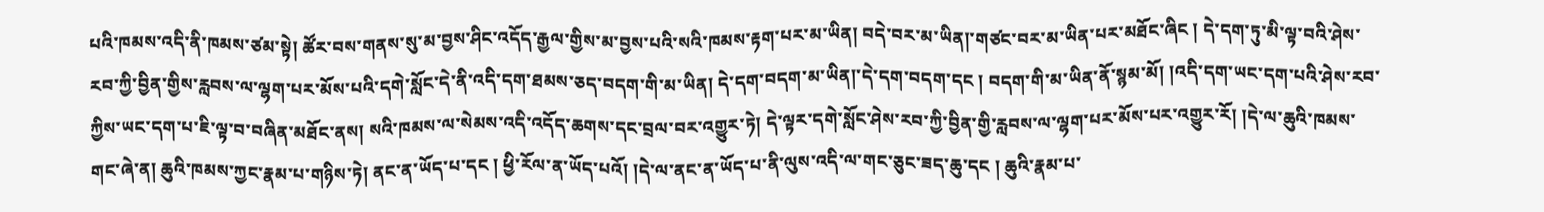པའི་ཁམས་འདི་ནི་ཁམས་ཙམ་སྟེ། ཚོར་བས་གནས་སུ་མ་བྱས་ཤིང་འདོད་རྒྱལ་གྱིས་མ་བྱས་པའི་སའི་ཁམས་རྟག་པར་མ་ཡིན། བདེ་བར་མ་ཡིན།་གཙང་བར་མ་ཡིན་པར་མཐོང་ཞིང ། དེ་དག་ཏུ་མི་ལྟ་བའི་ཤེས་རབ་ཀྱི་བྱིན་གྱིས་རླབས་ལ་ལྷག་པར་མོས་པའི་དགེ་སློང་དེ་ནི་འདི་དག་ཐམས་ཅད་བདག་གི་མ་ཡིན། དེ་དག་བདག་མ་ཡིན།་དེ་དག་བདག་དང ། བདག་གི་མ་ཡིན་ནོ་སྙམ་མོ། །འདི་དག་ཡང་དག་པའི་ཤེས་རབ་ཀྱིས་ཡང་དག་པ་ཇི་ལྟ་བ་བཞིན་མཐོང་ནས། སའི་ཁམས་ལ་སེམས་འདི་འདོད་ཆགས་དང་བྲལ་བར་འགྱུར་ཏེ། དེ་ལྟར་དགེ་སློང་ཤེས་རབ་ཀྱི་བྱིན་གྱི་རླབས་ལ་ལྷག་པར་མོས་པར་འགྱུར་རོ། །དེ་ལ་ཆུའི་ཁམས་གང་ཞེ་ན། ཆུའི་ཁམས་ཀྱང་རྣམ་པ་གཉིས་ཏེ། ནང་ན་ཡོད་པ་དང ། ཕྱི་རོལ་ན་ཡོད་པའོ། །དེ་ལ་ནང་ན་ཡོད་པ་ནི་ལུས་འདི་ལ་གང་ཅུང་ཟད་ཆུ་དང ། ཆུའི་རྣམ་པ་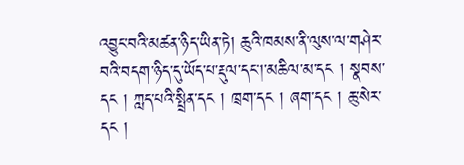འབྱུང་བའི་མཚན་ཉིད་ཡིན་ཏེ། ཆུའི་ཁམས་ནི་ལུས་ལ་གཤེར་བའི་བདག་ཉིད་དུ་ཡོད་པ་རྡུལ་དང།་མཆིལ་མ་དང ། སྣབས་དང ། ཀླད་པའི་སྤྲིན་དང ། ཁྲག་དང ། ཞག་དང ། ཆུ་སེར་དང །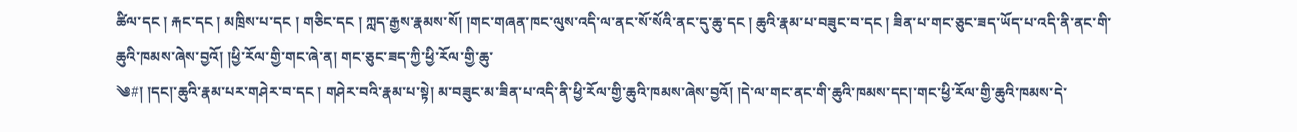ཚིལ་དང ། རྐང་དང ། མཁྲིས་པ་དང ། གཅིང་དང ། ཀླད་རྒྱས་རྣམས་སོ། །གང་གཞན་ཁང་ལུས་འདི་ལ་ནང་སོ་སོའི་ནང་དུ་ཆུ་དང ། ཆུའི་རྣམ་པ་བཟུང་བ་དང ། ཟིན་པ་གང་ཅུང་ཟད་ཡོད་པ་འདི་ནི་ནང་གི་ཆུའི་ཁམས་ཞེས་བྱའོ། །ཕྱི་རོལ་གྱི་གང་ཞེ་ན། གང་ཅུང་ཟད་ཀྱི་ཕྱི་རོལ་གྱི་ཆུ་
༄#། །དང།་ཆུའི་རྣམ་པར་གཤེར་བ་དང ། གཤེར་བའི་རྣམ་པ་སྟེ། མ་བཟུང་མ་ཟིན་པ་འདི་ནི་ཕྱི་རོལ་གྱི་ཆུའི་ཁམས་ཞེས་བྱའོ། །དེ་ལ་གང་ནང་གི་ཆུའི་ཁམས་དང།་གང་ཕྱི་རོལ་གྱི་ཆུའི་ཁམས་དེ་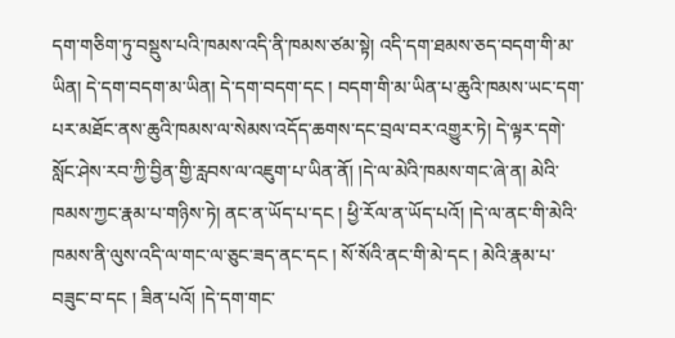དག་གཅིག་ཏུ་བསྡུས་པའི་ཁམས་འདི་ནི་ཁམས་ཙམ་སྟེ། འདི་དག་ཐམས་ཅད་བདག་གི་མ་ཡིན། དེ་དག་བདག་མ་ཡིན། དེ་དག་བདག་དང ། བདག་གི་མ་ཡིན་པ་ཆུའི་ཁམས་ཡང་དག་པར་མཐོང་ནས་ཆུའི་ཁམས་ལ་སེམས་འདོད་ཆགས་དང་བྲལ་བར་འགྱུར་ཏེ། དེ་ལྟར་དགེ་སློང་ཤེས་རབ་ཀྱི་བྱིན་གྱི་རླབས་ལ་འཇུག་པ་ཡིན་ནོ། །དེ་ལ་མེའི་ཁམས་གང་ཞེ་ན། མེའི་ཁམས་ཀྱང་རྣམ་པ་གཉིས་ཏེ། ནང་ན་ཡོད་པ་དང ། ཕྱི་རོལ་ན་ཡོད་པའོ། །དེ་ལ་ནང་གི་མེའི་ཁམས་ནི་ལུས་འདི་ལ་གང་ལ་ཅུང་ཟད་ནང་དང ། སོ་སོའི་ནང་གི་མེ་དང ། མེའི་རྣམ་པ་བཟུང་བ་དང ། ཟིན་པའོ། །དེ་དག་གང་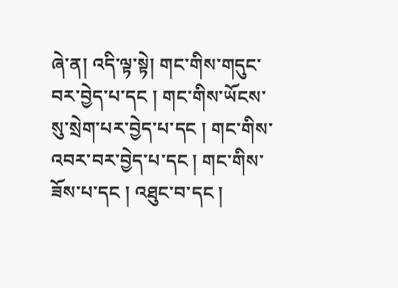ཞེ་ན། འདི་ལྟ་སྟེ། གང་གིས་གདུང་བར་བྱེད་པ་དང ། གང་གིས་ཡོངས་སུ་སྲེག་པར་བྱེད་པ་དང ། གང་གིས་འབར་བར་བྱེད་པ་དང ། གང་གིས་ཟོས་པ་དང ། འཐུང་བ་དང །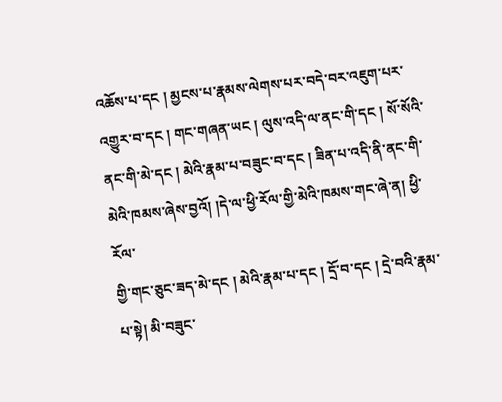འཆོས་པ་དང ། མྱངས་པ་རྣམས་ལེགས་པར་བདེ་བར་འཇུག་པར་འགྱུར་བ་དང ། གང་གཞན་ཡང ། ལུས་འདི་ལ་ནང་གི་དང ། སོ་སོའི་ནང་གི་མེ་དང ། མེའི་རྣམ་པ་བཟུང་བ་དང ། ཟིན་པ་འདི་ནི་ནང་གི་མེའི་ཁམས་ཞེས་བྱའོ། །དེ་ལ་ཕྱི་རོལ་གྱི་མེའི་ཁམས་གང་ཞེ་ན། ཕྱི་རོལ་
གྱི་གང་ཅུང་ཟད་མེ་དང ། མེའི་རྣམ་པ་དང ། དྲོ་བ་དང ། དྲེ་བའི་རྣམ་པ་སྟེ། མི་བཟུང་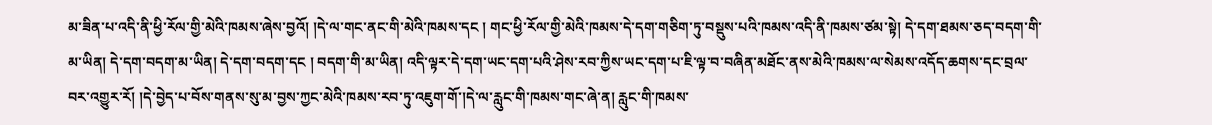མ་ཟིན་པ་འདི་ནི་ཕྱི་རོལ་གྱི་མེའི་ཁམས་ཞེས་བྱའོ། །དེ་ལ་གང་ནང་གི་མེའི་ཁམས་དང ། གང་ཕྱི་རོལ་གྱི་མེའི་ཁམས་དེ་དག་གཅིག་ཏུ་བསྡུས་པའི་ཁམས་འདི་ནི་ཁམས་ཙམ་སྟེ། དེ་དག་ཐམས་ཅད་བདག་གི་མ་ཡིན། དེ་དག་བདག་མ་ཡིན། དེ་དག་བདག་དང ། བདག་གི་མ་ཡིན། འདི་ལྟར་དེ་དག་ཡང་དག་པའི་ཤེས་རབ་ཀྱིས་ཡང་དག་པ་ཇི་ལྟ་བ་བཞིན་མཐོང་ནས་མེའི་ཁམས་ལ་སེམས་འདོད་ཆགས་དང་བྲལ་བར་འགྱུར་རོ། །དེ་བྱེད་པ་བོས་གནས་སུ་མ་བྱས་ཀྱང་མེའི་ཁམས་རབ་ཏུ་འཇུག་གོ་།དེ་ལ་རླུང་གི་ཁམས་གང་ཞེ་ན། རླུང་གི་ཁམས་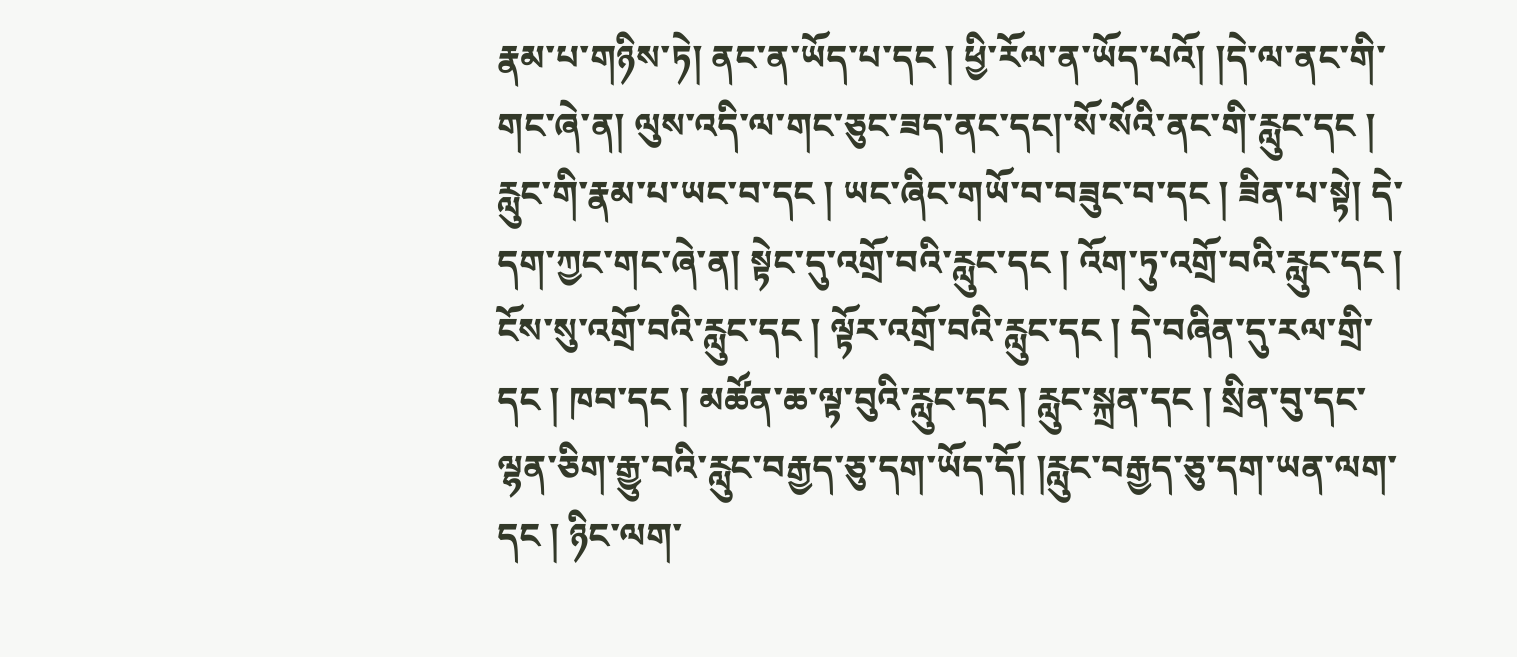རྣམ་པ་གཉིས་ཏེ། ནང་ན་ཡོད་པ་དང ། ཕྱི་རོལ་ན་ཡོད་པའོ། །དེ་ལ་ནང་གི་གང་ཞེ་ན། ལུས་འདི་ལ་གང་ཅུང་ཟད་ནང་དང།་སོ་སོའི་ནང་གི་རླུང་དང ། རླུང་གི་རྣམ་པ་ཡང་བ་དང ། ཡང་ཞིང་གཡོ་བ་བཟུང་བ་དང ། ཟིན་པ་སྟེ། དེ་དག་ཀྱང་གང་ཞེ་ན། སྟེང་དུ་འགྲོ་བའི་རླུང་དང ། འོག་ཏུ་འགྲོ་བའི་རླུང་དང ། ངོས་སུ་འགྲོ་བའི་རླུང་དང ། ལྟོར་འགྲོ་བའི་རླུང་དང ། དེ་བཞིན་དུ་རལ་གྲི་དང ། ཁབ་དང ། མཚོན་ཆ་ལྟ་བུའི་རླུང་དང ། རླུང་སྐྲན་དང ། སྲིན་བུ་དང་ལྷན་ཅིག་རྒྱུ་བའི་རླུང་བརྒྱད་ཅུ་དག་ཡོད་དོ། །རླུང་བརྒྱད་ཅུ་དག་ཡན་ལག་དང ། ཉིང་ལག་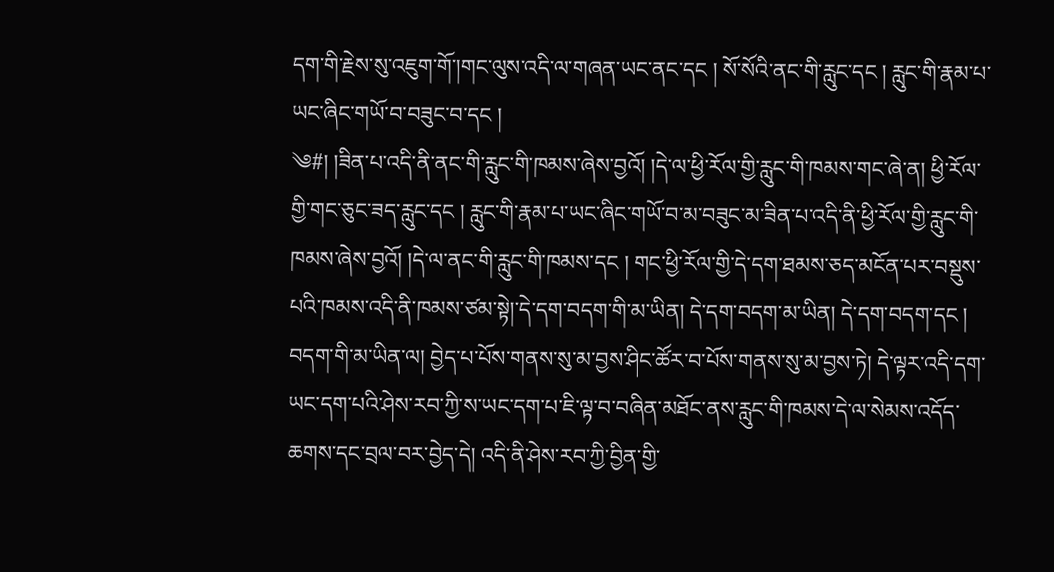དག་གི་རྗེས་སུ་འཇུག་གོ་།གང་ལུས་འདི་ལ་གཞན་ཡང་ནང་དང ། སོ་སོའི་ནང་གི་རླུང་དང ། རླུང་གི་རྣམ་པ་ཡང་ཞིང་གཡོ་བ་བཟུང་བ་དང །
༄#། །ཟིན་པ་འདི་ནི་ནང་གི་རླུང་གི་ཁམས་ཞེས་བྱའོ། །དེ་ལ་ཕྱི་རོལ་གྱི་རླུང་གི་ཁམས་གང་ཞེ་ན། ཕྱི་རོལ་གྱི་གང་ཅུང་ཟད་རླུང་དང ། རླུང་གི་རྣམ་པ་ཡང་ཞིང་གཡོ་བ་མ་བཟུང་མ་ཟིན་པ་འདི་ནི་ཕྱི་རོལ་གྱི་རླུང་གི་ཁམས་ཞེས་བྱའོ། །དེ་ལ་ནང་གི་རླུང་གི་ཁམས་དང ། གང་ཕྱི་རོལ་གྱི་དེ་དག་ཐམས་ཅད་མངོན་པར་བསྡུས་པའི་ཁམས་འདི་ནི་ཁམས་ཙམ་སྟེ།་དེ་དག་བདག་གི་མ་ཡིན། དེ་དག་བདག་མ་ཡིན། དེ་དག་བདག་དང ། བདག་གི་མ་ཡིན་ལ། བྱེད་པ་པོས་གནས་སུ་མ་བྱས་ཤིང་ཚོར་བ་པོས་གནས་སུ་མ་བྱས་ཏེ། དེ་ལྟར་འདི་དག་ཡང་དག་པའི་ཤེས་རབ་ཀྱི་ས་ཡང་དག་པ་ཇི་ལྟ་བ་བཞིན་མཐོང་ནས་རླུང་གི་ཁམས་དེ་ལ་སེམས་འདོད་ཆགས་དང་བྲལ་བར་བྱེད་དེ། འདི་ནི་ཤེས་རབ་ཀྱི་བྱིན་གྱི་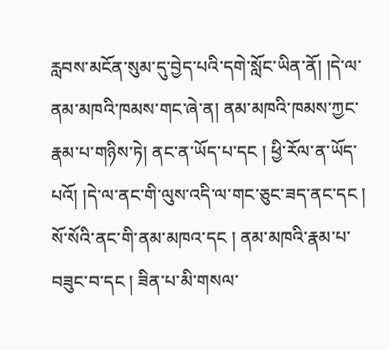རླབས་མངོན་སུམ་དུ་བྱེད་པའི་དགེ་སློང་ཡིན་ནོ། །དེ་ལ་ནམ་མཁའི་ཁམས་གང་ཞེ་ན། ནམ་མཁའི་ཁམས་ཀྱང་རྣམ་པ་གཉིས་ཏེ། ནང་ན་ཡོད་པ་དང ། ཕྱི་རོལ་ན་ཡོད་པའོ། །དེ་ལ་ནང་གི་ལུས་འདི་ལ་གང་ཅུང་ཟད་ནང་དང ། སོ་སོའི་ནང་གི་ནམ་མཁའ་དང ། ནམ་མཁའི་རྣམ་པ་བཟུང་བ་དང ། ཟིན་པ་མི་གསལ་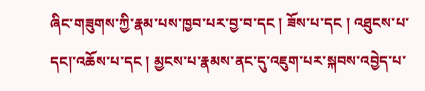ཞིང་གཟུགས་ཀྱི་རྣམ་པས་ཁྱབ་པར་བྱ་བ་དང ། ཟོས་པ་དང ། འཐུངས་པ་དང།་འཆོས་པ་དང ། མྱངས་པ་རྣམས་ནང་དུ་འཇུག་པར་སྐབས་འབྱེད་པ་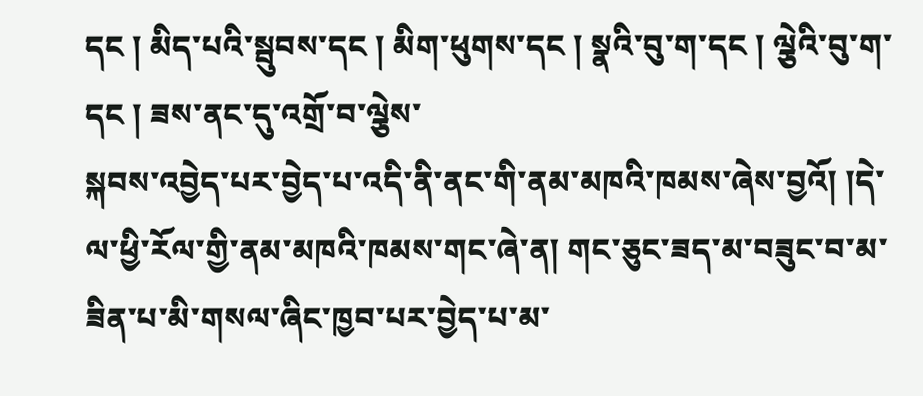དང ། མིད་པའི་སྦུབས་དང ། མིག་ཕུགས་དང ། སྣའི་བུ་ག་དང ། ལྕེའི་བུ་ག་དང ། ཟས་ནང་དུ་འགྲོ་བ་ལྕེས་
སྐབས་འབྱེད་པར་བྱེད་པ་འདི་ནི་ནང་གི་ནམ་མཁའི་ཁམས་ཞེས་བྱའོ། །དེ་ལ་ཕྱི་རོལ་གྱི་ནམ་མཁའི་ཁམས་གང་ཞེ་ན། གང་ཅུང་ཟད་མ་བཟུང་བ་མ་ཟིན་པ་མི་གསལ་ཞིང་ཁྱབ་པར་བྱེད་པ་མ་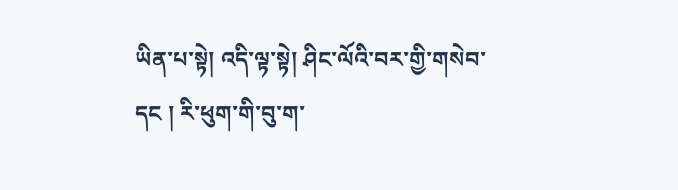ཡིན་པ་སྟེ། འདི་ལྟ་སྟེ། ཤིང་ལོའི་བར་གྱི་གསེབ་དང ། རི་ཕུག་གི་བུ་ག་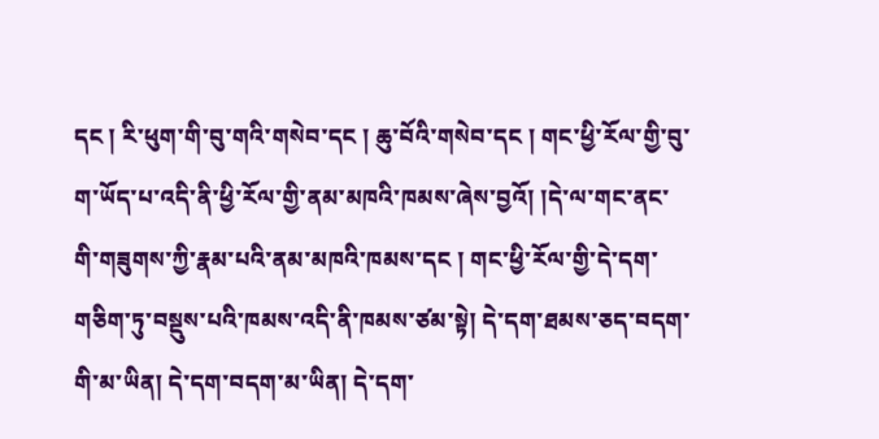དང ། རི་ཕུག་གི་བུ་གའི་གསེབ་དང ། ཆུ་བོའི་གསེབ་དང ། གང་ཕྱི་རོལ་གྱི་བུ་ག་ཡོད་པ་འདི་ནི་ཕྱི་རོལ་གྱི་ནམ་མཁའི་ཁམས་ཞེས་བྱའོ། །དེ་ལ་གང་ནང་གི་གཟུགས་ཀྱི་རྣམ་པའི་ནམ་མཁའི་ཁམས་དང ། གང་ཕྱི་རོལ་གྱི་དེ་དག་གཅིག་ཏུ་བསྡུས་པའི་ཁམས་འདི་ནི་ཁམས་ཙམ་སྟེ། དེ་དག་ཐམས་ཅད་བདག་གི་མ་ཡིན། དེ་དག་བདག་མ་ཡིན། དེ་དག་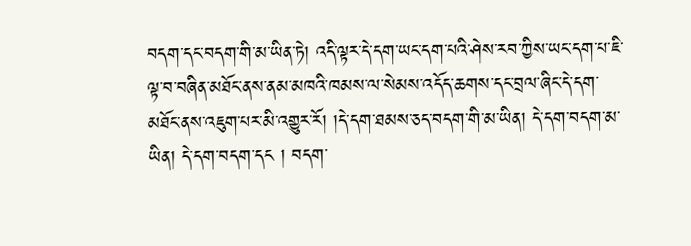བདག་དང་བདག་གི་མ་ཡིན་ཏེ། འདི་ལྟར་དེ་དག་ཡང་དག་པའི་ཤེས་རབ་ཀྱིས་ཡང་དག་པ་ཇི་ལྟ་བ་བཞིན་མཐོང་ནས་ནམ་མཁའི་ཁམས་ལ་སེམས་འདོད་ཆགས་དང་བྲལ་ཞིང་དེ་དག་མཐོང་ནས་འཇུག་པར་མི་འགྱུར་རོ། །དེ་དག་ཐམས་ཅད་བདག་གི་མ་ཡིན། དེ་དག་བདག་མ་ཡིན། དེ་དག་བདག་དང ། བདག་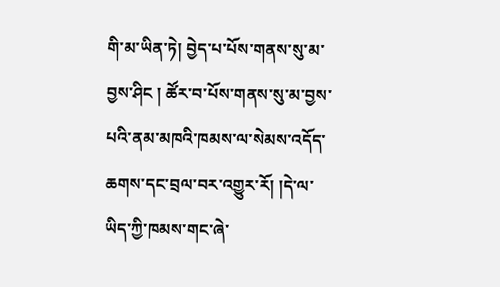གི་མ་ཡིན་ཏེ། བྱེད་པ་པོས་གནས་སུ་མ་བྱས་ཤིང ། ཚོར་བ་པོས་གནས་སུ་མ་བྱས་པའི་ནམ་མཁའི་ཁམས་ལ་སེམས་འདོད་ཆགས་དང་བྲལ་བར་འགྱུར་རོ། །དེ་ལ་ཡིད་ཀྱི་ཁམས་གང་ཞེ་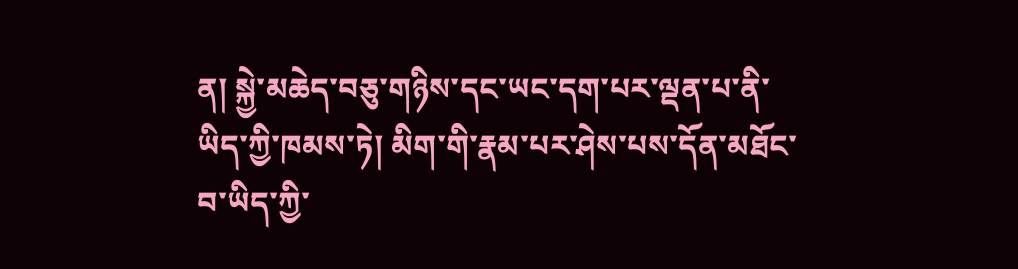ན། སྐྱེ་མཆེད་བཅུ་གཉིས་དང་ཡང་དག་པར་ལྡན་པ་ནི་ཡིད་ཀྱི་ཁམས་ཏེ། མིག་གི་རྣམ་པར་ཤེས་པས་དོན་མཐོང་བ་ཡིད་ཀྱི་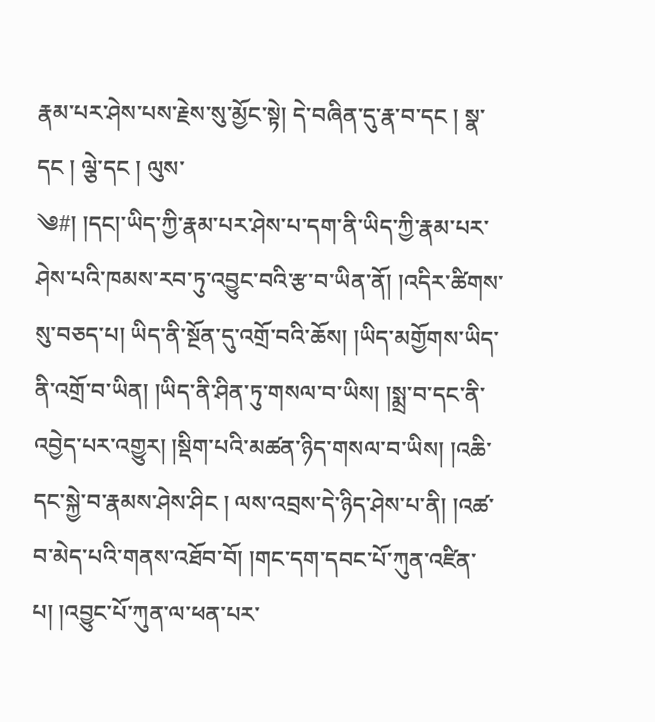རྣམ་པར་ཤེས་པས་རྗེས་སུ་མྱོང་སྟེ། དེ་བཞིན་དུ་རྣ་བ་དང ། སྣ་དང ། ལྕེ་དང ། ལུས་
༄#། །དང།་ཡིད་ཀྱི་རྣམ་པར་ཤེས་པ་དག་ནི་ཡིད་ཀྱི་རྣམ་པར་ཤེས་པའི་ཁམས་རབ་ཏུ་འབྱུང་བའི་རྩ་བ་ཡིན་ནོ། །འདིར་ཚིགས་སུ་བཅད་པ། ཡིད་ནི་སྔོན་དུ་འགྲོ་བའི་ཆོས། །ཡིད་མགྱོགས་ཡིད་ནི་འགྲོ་བ་ཡིན། །ཡིད་ནི་ཤིན་ཏུ་གསལ་བ་ཡིས། །སྨྲ་བ་དང་ནི་འབྱེད་པར་འགྱུར། །སྡིག་པའི་མཚན་ཉིད་གསལ་བ་ཡིས། །འཆི་དང་སྐྱེ་བ་རྣམས་ཤེས་ཤིང ། ལས་འབྲས་དེ་ཉིད་ཤེས་པ་ནི། །འཚ་བ་མེད་པའི་གནས་འཐོབ་བོ། །གང་དག་དབང་པོ་ཀུན་འཛིན་པ། །འབྱུང་པོ་ཀུན་ལ་ཕན་པར་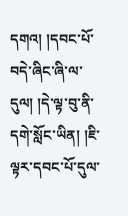དགའ། །དབང་པོ་བདེ་ཞིང་ཞི་ལ་དུལ། །དེ་ལྟ་བུ་ནི་དགེ་སློང་ཡིན། །ཇི་ལྟར་དབང་པོ་དུལ་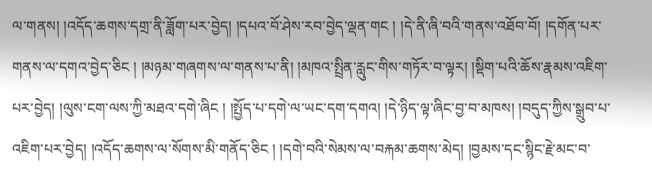ལ་གནས། །འདོད་ཆགས་དགྲ་ནི་ཟློག་པར་བྱེད། །དཔའ་བོ་ཤེས་རབ་བྱེད་ལྡན་གང ། །དེ་ནི་ཞི་བའི་གནས་འཐོབ་བོ། །དགོན་པར་གནས་ལ་དགའ་བྱེད་ཅིང ། །མཉམ་གཞགས་ལ་གནས་པ་ནི། །མཁའ་སྤྲིན་རླུང་གིས་གཏོར་བ་ལྟར། །སྡིག་པའི་ཆོས་རྣམས་འཇིག་པར་བྱེད། །ལུས་ངག་ལས་ཀྱི་མཐའ་དགེ་ཞིང ། །སྤྱོད་པ་དགེ་ལ་ཡང་དག་དགའ། །དེ་ཉིད་ལྟ་ཞིང་བྱ་བ་མཁས། །བདུད་ཀྱིས་སྒྲུབ་པ་འཇིག་པར་བྱེད། །འདོད་ཆགས་ལ་སོགས་མི་གནོད་ཅིང ། །དགེ་བའི་སེམས་ལ་བརྐམ་ཆགས་མེད། །བྱམས་དང་སྙིང་རྗེ་མང་བ་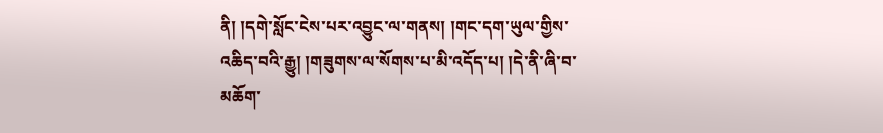ནི། །དགེ་སློང་ངེས་པར་འབྱུང་ལ་གནས། །གང་དག་ཡུལ་གྱིས་འཆིད་བའི་རྒྱུ། །གཟུགས་ལ་སོགས་པ་མི་འདོད་པ། །དེ་ནི་ཞི་བ་མཆོག་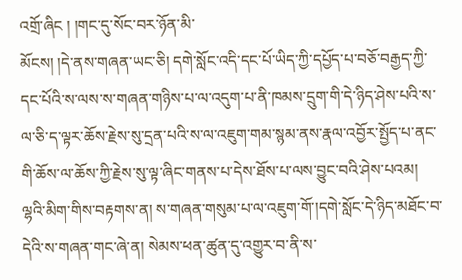འགྲོ་ཞིང ། །གང་དུ་སོང་བར་ཉོན་མི་
མོངས། །དེ་ནས་གཞན་ཡང་ཅི། དགེ་སློང་འདི་དང་པོ་ཡིད་ཀྱི་དཔྱོད་པ་བཅོ་བརྒྱད་ཀྱི་དང་པོའི་ས་ལས་ས་གཞན་གཉིས་པ་ལ་འདུག་པ་ནི་ཁམས་དྲུག་གི་དེ་ཉིད་ཤེས་པའི་ས་ལ་ཅི་ད་ལྟར་ཆོས་རྗེས་སུ་དྲན་པའི་ས་ལ་འཇུག་གམ་སྙམ་ནས་རྣལ་འབྱོར་སྤྱོད་པ་ནང་གི་ཆོས་ལ་ཆོས་ཀྱི་རྗེས་སུ་ལྟ་ཞིང་གནས་པ་དེས་ཐོས་པ་ལས་བྱུང་བའི་ཤེས་པའམ། ལྷའི་མིག་གིས་བརྟགས་ན། ས་གཞན་གསུམ་པ་ལ་འཇུག་གོ་།དགེ་སློང་དེ་ཉིད་མཐོང་བ་དེའི་ས་གཞན་གང་ཞེ་ན། སེམས་ཕན་ཚུན་དུ་འགྱུར་བ་ནི་ས་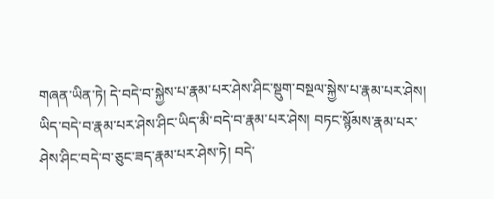གཞན་ཡིན་ཏེ། དེ་བདེ་བ་སྐྱེས་པ་རྣམ་པར་ཤེས་ཤིང་སྡུག་བསྔལ་སྐྱེས་པ་རྣམ་པར་ཤེས། ཡིད་བདེ་བ་རྣམ་པར་ཤེས་ཤིང་ཡིད་མི་བདེ་བ་རྣམ་པར་ཤེས། བཏང་སྙོམས་རྣམ་པར་ཤེས་ཤིང་བདེ་བ་ཅུང་ཟད་རྣམ་པར་ཤེས་ཏེ། བདེ་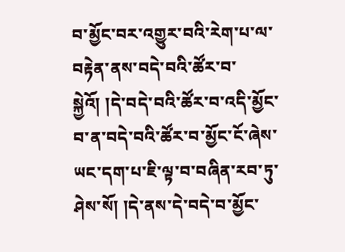བ་མྱོང་བར་འགྱུར་བའི་རེག་པ་ལ་བརྟེན་ནས་བདེ་བའི་ཚོར་བ་སྐྱེའོ། །དེ་བདེ་བའི་ཚོར་བ་འདི་མྱོང་བ་ན་བདེ་བའི་ཚོར་བ་མྱོང་ངོ་ཞེས་ཡང་དག་པ་ཇི་ལྟ་བ་བཞིན་རབ་ཏུ་ཤེས་སོ། །དེ་ནས་དེ་བདེ་བ་མྱོང་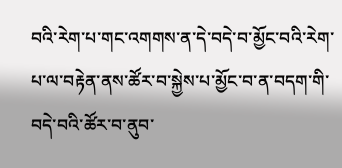བའི་རེག་པ་གང་འགགས་ན་དེ་བདེ་བ་མྱོང་བའི་རེག་པ་ལ་བརྟེན་ནས་ཚོར་བ་སྐྱེས་པ་མྱོང་བ་ན་བདག་གི་བདེ་བའི་ཚོར་བ་ནུབ་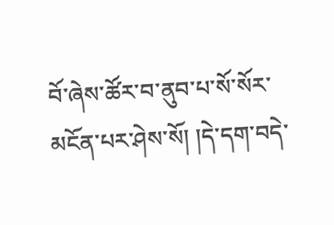བོ་ཞེས་ཚོར་བ་ནུབ་པ་སོ་སོར་མངོན་པར་ཤེས་སོ། །དེ་དག་བདེ་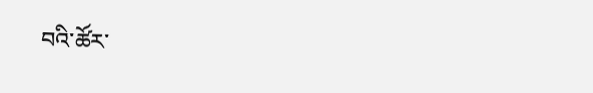བའི་ཚོར་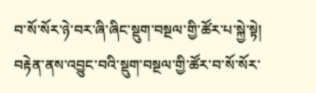བ་སོ་སོར་ཉེ་བར་ཞི་ཞིང་སྡུག་བསྔལ་གྱི་ཚོར་པ་སྐྱེ་སྟེ། བརྟེན་ནས་འབྱུང་བའི་སྡུག་བསྔལ་གྱི་ཚོར་བ་སོ་སོར་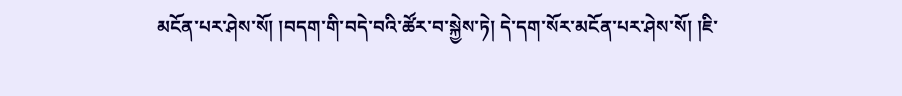མངོན་པར་ཤེས་སོ། །བདག་གི་བདེ་བའི་ཚོར་བ་སྐྱེས་ཏེ། དེ་དག་སོར་མངོན་པར་ཤེས་སོ། །ཇི་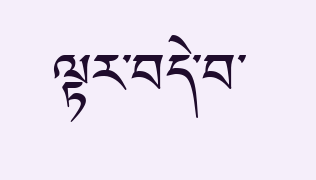ལྟར་བདེ་བ་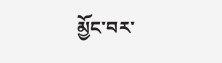མྱོང་བར་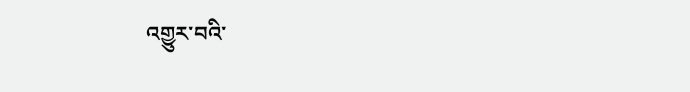འགྱུར་བའི་